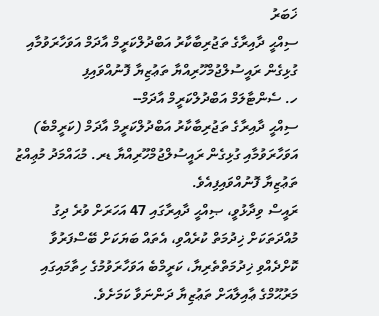ޚަބަރު
ސިއްޙީ ދާއިރާގެ ތަޖުރިބާކާރު އަބްދުލްކަރީމް އާދަމް އަވަހާރަވުމާއި ގުޅިގެން ރައީސުލްޖުމްހޫރިއްޔާ ތަޢުޒިޔާ ފޮނުއްވައިފި
ހ. ސެންޓާލަމް އަބްދުލްކަރީމް އާދަމް--
ސިއްޙީ ދާއިރާގެ ތަޖުރިބާކާރު އަބްދުލްކަރީމް އާދަމް (ކަރީމްބެ) އަވަހާރަވުމާއި ގުޅިގެން ރައީސުލްޖުމްހޫރިއްޔާ ޑރ. މުޙައްމަދު މުޢިއްޒު ތަޢުޒިޔާ ފޮނުއްވައިފިއެވެ.
ރައީސް ވިދާޅުވީ، ޞިއްޙީ ދާއިރާގައި 47 އަހަރަށް ވުރެ ދިގު މުއްދަތަކަށް ޚިދުމަތް ކުރެއްވި، އެތައް ބަޔަކަށް ބޭސްފަރުވާ ކޮށްދެއްވި ޚިދުމަތްތެރިޔާ، ކަރީމްބެ އަވަހާރަވުމުގެ ހިތާމައިގައި މަރުޙޫމްގެ ޢާއިލާއަށް ތަޢުޒިޔާ ދަންނަވާ ކަމަށެވެ.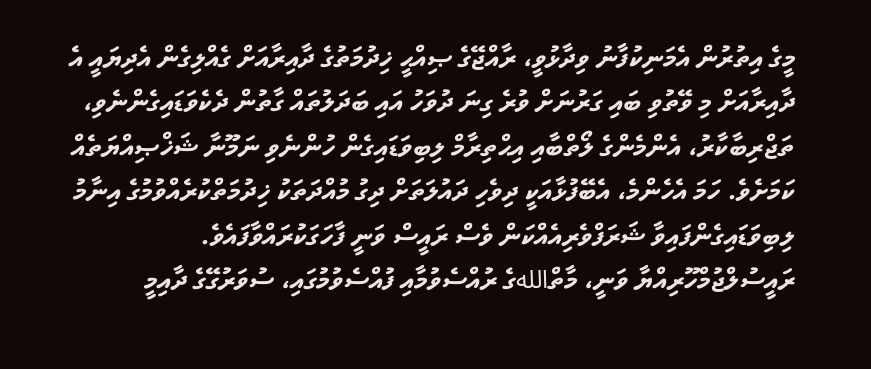މީގެ އިތުރުން އެމަނިކުފާނު ވިދާޅުވީ، ރާއްޖޭގެ ޞިއްޙީ ޚިދުމަތުގެ ދާއިރާއަށް ގެއްލިގެން އެދިޔައީ އެ ދާއިރާއަށް މި ވޭތުވި ބައި ގަރުނަށް ވުރެ ގިނަ ދުވަހު އައި ބަދަލުތައް ގާތުން ދެކެވަޑައިގެންނެވި، ތަޖްރިބާކާރު، އެންމެންގެ ލޯތްބާއި އިޙްތިރާމް ލިބިވަޑައިގެން ހުންނެވި ނަމޫނާ ޝަޚްޞިއްޔަތެއް ކަމަށެވެ. ހަމަ އެހެންމެ، އެބޭފުޅާއަކީ ދިވެހި ދައުލަތަށް ދިގު މުއްދަތަކު ޚިދުމަތްކުރެއްވުމުގެ އިނާމު ލިބިވަޑައިގެންފައިވާ ޝަރަފްވެރިއެއްކަން ވެސް ރައީސް ވަނީ ފާހަގަކުރައްވާފައެވެ.
ރައީސުލްޖުމްހޫރިއްޔާ ވަނީ، މާތްاللهގެ ރުއްސެވުމާއި ފުއްސެވުމުގައި، ސުވަރުގޭގެ ދާއިމީ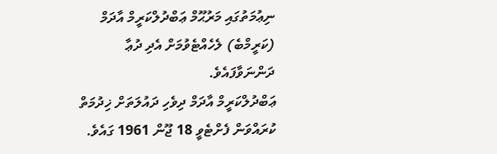ނިޢުމަތުގައި މަރުޙޫމް ޢަބްދުލްކަރީމް އާދަމް (ކަރީމްބެ) ލެހެއްޓެވުމަށް އެދި ދުޢާ ދަންނަވާފައެވެ.
ޢަބްދުލްކަރީމް އާދަމް ދިވެހި ދައުލަތަށް ޚިދުމަތް ކުރައްވަން ފެށްޓެވީ 18 ޖޫން 1961 ގައެވެ.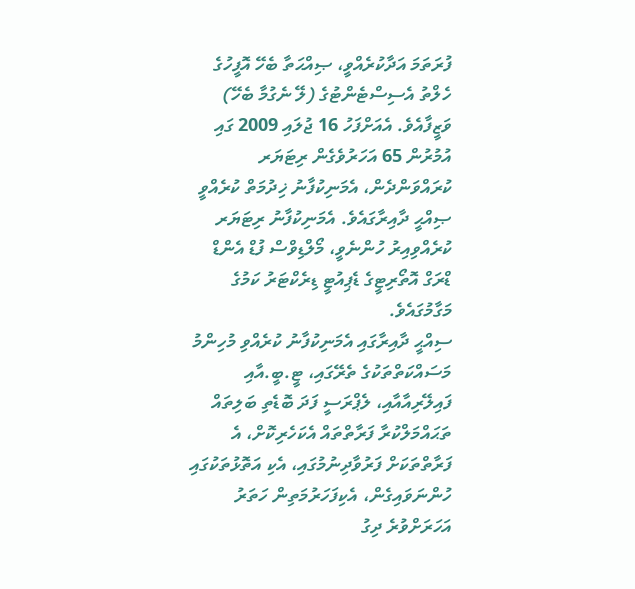ފުރަތަމަ އަދާކުރެއްވީ، ޞިއްޙަތާ ބެހޭ އޮފީހުގެ ހެލްތު އެސިސްޓެންޓުގެ (ލޭ ނެގުމާ ބެހޭ) ވަޒީފާއެވެ. އެއަށްފަހު 16 ޖުލައި 2009 ގައި އުމުރުން 65 އަހަރުވެގެން ރިޓަޔަރ ކުރައްވަންދެން، އެމަނިކުފާނު ޚިދުމަތް ކުރެއްވީ ޞިއްޙީ ދާއިރާގައެވެ. އެމަނިކުފާނު ރިޓަޔަރ ކުރެއްވިއިރު ހުންނެވީ، މޯލްޑިވްސް ފުޑް އެންޑް ޑްރަގް އޮތޯރިޓީގެ ޑެޕިއުޓީ ޑިރެކްޓަރު ކަމުގެ މަގާމުގައެވެ.
ސިއްޙީ ދާއިރާގައި އެމަނިކުފާނު ކުރެއްވި މުހިންމު މަސައްކަތްތަކުގެ ތެރޭގައި، ޓީ.ބީ.އާއި ފައިލޭރިއާއާއި، ލެޕްރަސީ ފަދަ ބޮޑެތި ބަލިތައް ތަޙައްމަލްކުރާ ފަރާތްތައް އެކަހެރިކޮށް، އެ ފަރާތްތަކަށް ފަރުވާދިނުމުގައި، އެކި އަތޮޅުތަކުގައި ހުންނަވައިގެން، އެކިފަހަރުމަތިން ހަތަރު އަހަރަށްވުރެ ދިގު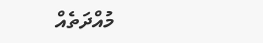މުއްދަތެއް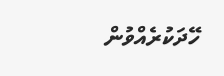ހޭދަކުރެއްވުން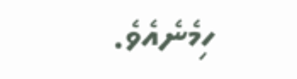ހިމެނެއެވެ.